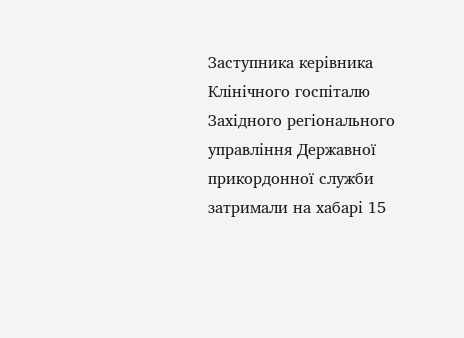Заступника керівника Клінічного госпіталю Західного регіонального управління Державної прикордонної служби затримали на хабарі 15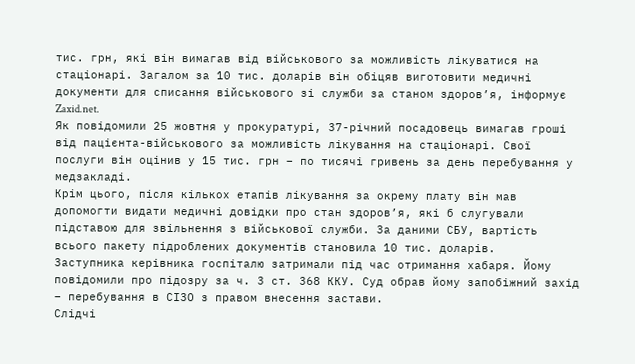тис. грн, які він вимагав від військового за можливість лікуватися на стаціонарі. Загалом за 10 тис. доларів він обіцяв виготовити медичні документи для списання військового зі служби за станом здоров’я, інформує Zaxid.net.
Як повідомили 25 жовтня у прокуратурі, 37-річний посадовець вимагав гроші від пацієнта-військового за можливість лікування на стаціонарі. Свої послуги він оцінив у 15 тис. грн – по тисячі гривень за день перебування у медзакладі.
Крім цього, після кількох етапів лікування за окрему плату він мав допомогти видати медичні довідки про стан здоров’я, які б слугували підставою для звільнення з військової служби. За даними СБУ, вартість всього пакету підроблених документів становила 10 тис. доларів.
Заступника керівника госпіталю затримали під час отримання хабаря. Йому повідомили про підозру за ч. 3 ст. 368 ККУ. Суд обрав йому запобіжний захід – перебування в СІЗО з правом внесення застави.
Слідчі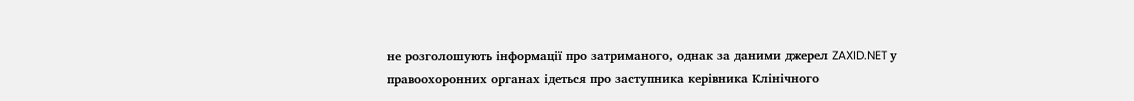не розголошують інформації про затриманого, однак за даними джерел ZAXID.NET у правоохоронних органах ідеться про заступника керівника Клінічного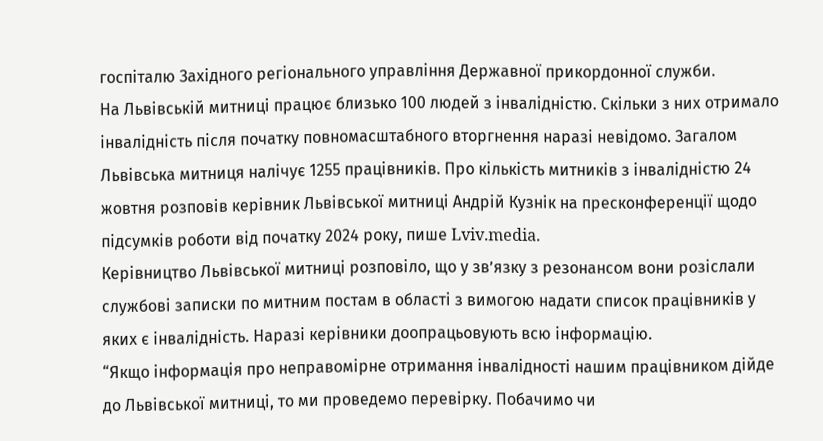госпіталю Західного регіонального управління Державної прикордонної служби.
На Львівській митниці працює близько 100 людей з інвалідністю. Скільки з них отримало інвалідність після початку повномасштабного вторгнення наразі невідомо. Загалом Львівська митниця налічує 1255 працівників. Про кількість митників з інвалідністю 24 жовтня розповів керівник Львівської митниці Андрій Кузнік на пресконференції щодо підсумків роботи від початку 2024 року, пише Lviv.media.
Керівництво Львівської митниці розповіло, що у звʼязку з резонансом вони розіслали службові записки по митним постам в області з вимогою надати список працівників у яких є інвалідність. Наразі керівники доопрацьовують всю інформацію.
“Якщо інформація про неправомірне отримання інвалідності нашим працівником дійде до Львівської митниці, то ми проведемо перевірку. Побачимо чи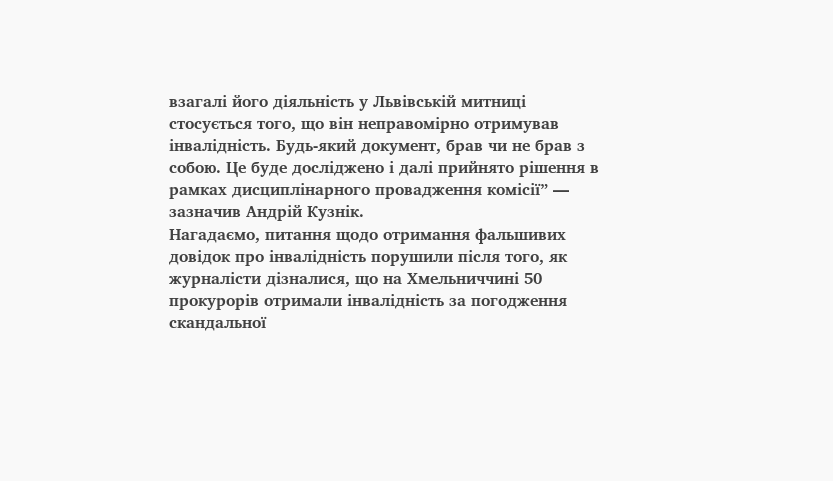взагалі його діяльність у Львівській митниці стосується того, що він неправомірно отримував інвалідність. Будь-який документ, брав чи не брав з собою. Це буде досліджено і далі прийнято рішення в рамках дисциплінарного провадження комісії” — зазначив Андрій Кузнік.
Нагадаємо, питання щодо отримання фальшивих довідок про інвалідність порушили після того, як журналісти дізналися, що на Хмельниччині 50 прокурорів отримали інвалідність за погодження скандальної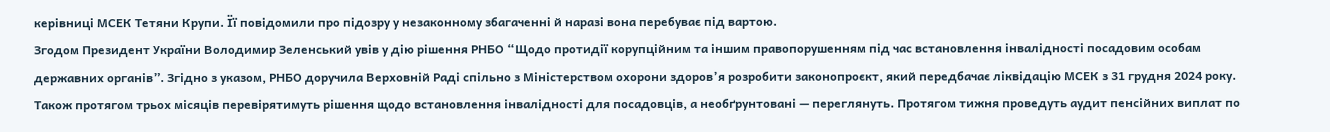керівниці МСЕК Тетяни Крупи. Її повідомили про підозру у незаконному збагаченні й наразі вона перебуває під вартою.
Згодом Президент України Володимир Зеленський увів у дію рішення РНБО “Щодо протидії корупційним та іншим правопорушенням під час встановлення інвалідності посадовим особам державних органів”. Згідно з указом, РНБО доручила Верховній Раді спільно з Міністерством охорони здоров’я розробити законопроєкт, який передбачає ліквідацію МСЕК з 31 грудня 2024 року. Також протягом трьох місяців перевірятимуть рішення щодо встановлення інвалідності для посадовців, а необґрунтовані — переглянуть. Протягом тижня проведуть аудит пенсійних виплат по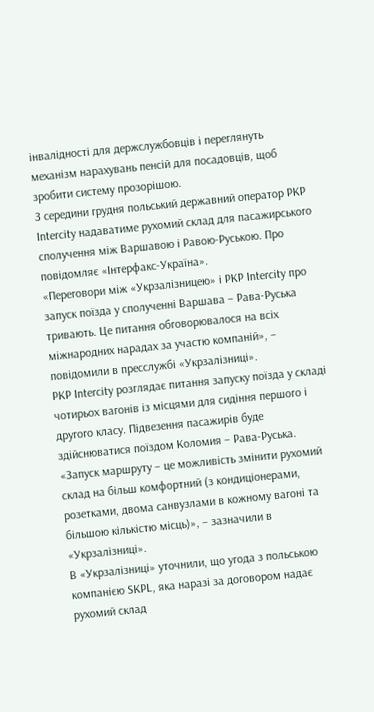інвалідності для держслужбовців і переглянуть механізм нарахувань пенсій для посадовців, щоб зробити систему прозорішою.
З середини грудня польський державний оператор PKP Intercity надаватиме рухомий склад для пасажирського сполучення між Варшавою і Равою-Руською. Про повідомляє «Інтерфакс-Україна».
«Переговори між «Укрзалізницею» і PKP Intercity про запуск поїзда у сполученні Варшава – Рава-Руська тривають. Це питання обговорювалося на всіх міжнародних нарадах за участю компаній», – повідомили в пресслужбі «Укрзалізниці».
PKP Intercity розглядає питання запуску поїзда у складі чотирьох вагонів із місцями для сидіння першого і другого класу. Підвезення пасажирів буде здійснюватися поїздом Коломия – Рава-Руська.
«Запуск маршруту – це можливість змінити рухомий склад на більш комфортний (з кондиціонерами, розетками, двома санвузлами в кожному вагоні та більшою кількістю місць)», – зазначили в «Укрзалізниці».
В «Укрзалізниці» уточнили, що угода з польською компанією SKPL, яка наразі за договором надає рухомий склад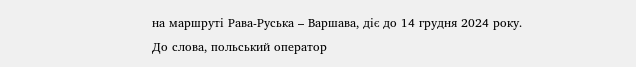на маршруті Рава-Руська – Варшава, діє до 14 грудня 2024 року.
До слова, польський оператор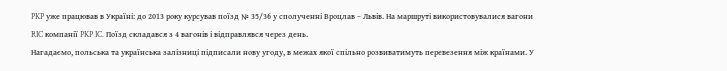PKP уже працював в Україні: до 2013 року курсував поїзд № 35/36 у сполученні Вроцлав – Львів. На маршруті використовувалися вагони RIC компанії PKP IC. Поїзд складався з 4 вагонів і відправлявся через день.
Нагадаємо, польська та українська залізниці підписали нову угоду, в межах якої спільно розвиватимуть перевезення між країнами. У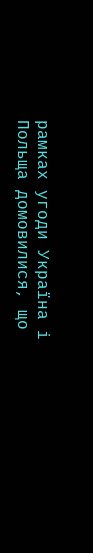рамках угоди Україна і Польща домовилися, що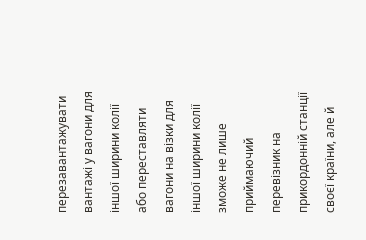перезавантажувати вантажі у вагони для іншої ширини колії або переставляти вагони на візки для іншої ширини колії зможе не лише приймаючий перевізник на прикордонній станції своєї країни, але й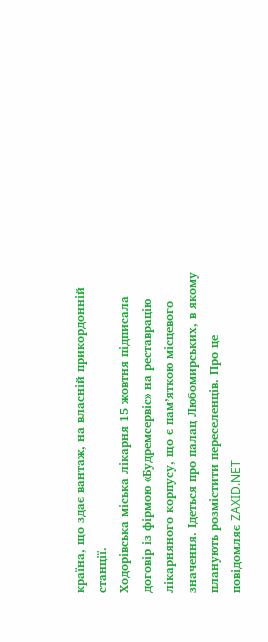країна, що здає вантаж, на власній прикордонній станції.
Ходорівська міська лікарня 15 жовтня підписала договір із фірмою «Будремсервіс» на реставрацію лікарняного корпусу, що є пам’яткою місцевого значення. Ідеться про палац Любомирських, в якому планують розмістити переселенців. Про це повідомляє ZAXID.NET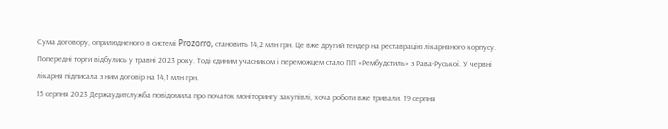Сума договору, оприлюдненого в системі Prozorro, становить 14,2 млн грн. Це вже другий тендер на реставрацію лікарняного корпусу. Попередні торги відбулись у травні 2023 року. Тоді єдиним учасником і переможцем стало ПП «Рембудстиль» з Рава-Руської. У червні лікарня підписала з ним договір на 14,1 млн грн.
15 серпня 2023 Держаудитслужба повідомила про початок моніторингу закупівлі, хоча роботи вже тривали. 19 серпня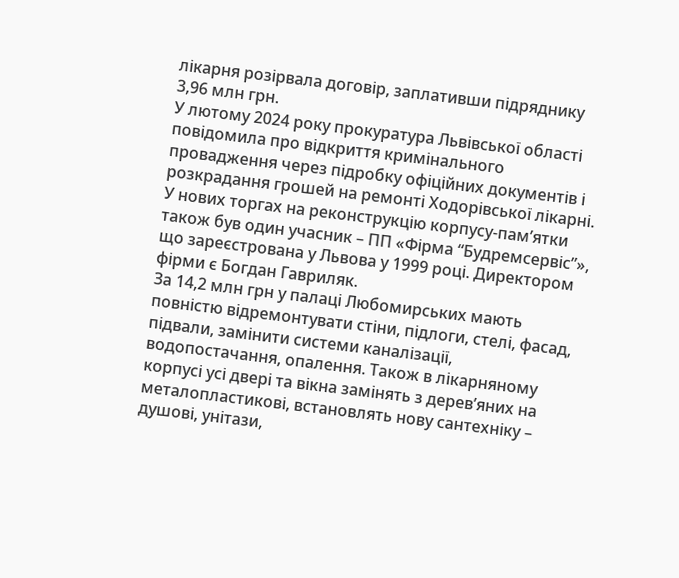лікарня розірвала договір, заплативши підряднику 3,96 млн грн.
У лютому 2024 року прокуратура Львівської області повідомила про відкриття кримінального провадження через підробку офіційних документів і розкрадання грошей на ремонті Ходорівської лікарні.
У нових торгах на реконструкцію корпусу-пам’ятки також був один учасник – ПП «Фірма “Будремсервіс”», що зареєстрована у Львова у 1999 році. Директором фірми є Богдан Гавриляк.
За 14,2 млн грн у палаці Любомирських мають повністю відремонтувати стіни, підлоги, стелі, фасад, підвали, замінити системи каналізації, водопостачання, опалення. Також в лікарняному корпусі усі двері та вікна замінять з дерев’яних на металопластикові, встановлять нову сантехніку – душові, унітази,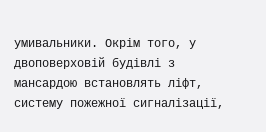умивальники. Окрім того, у двоповерховій будівлі з мансардою встановлять ліфт, систему пожежної сигналізації,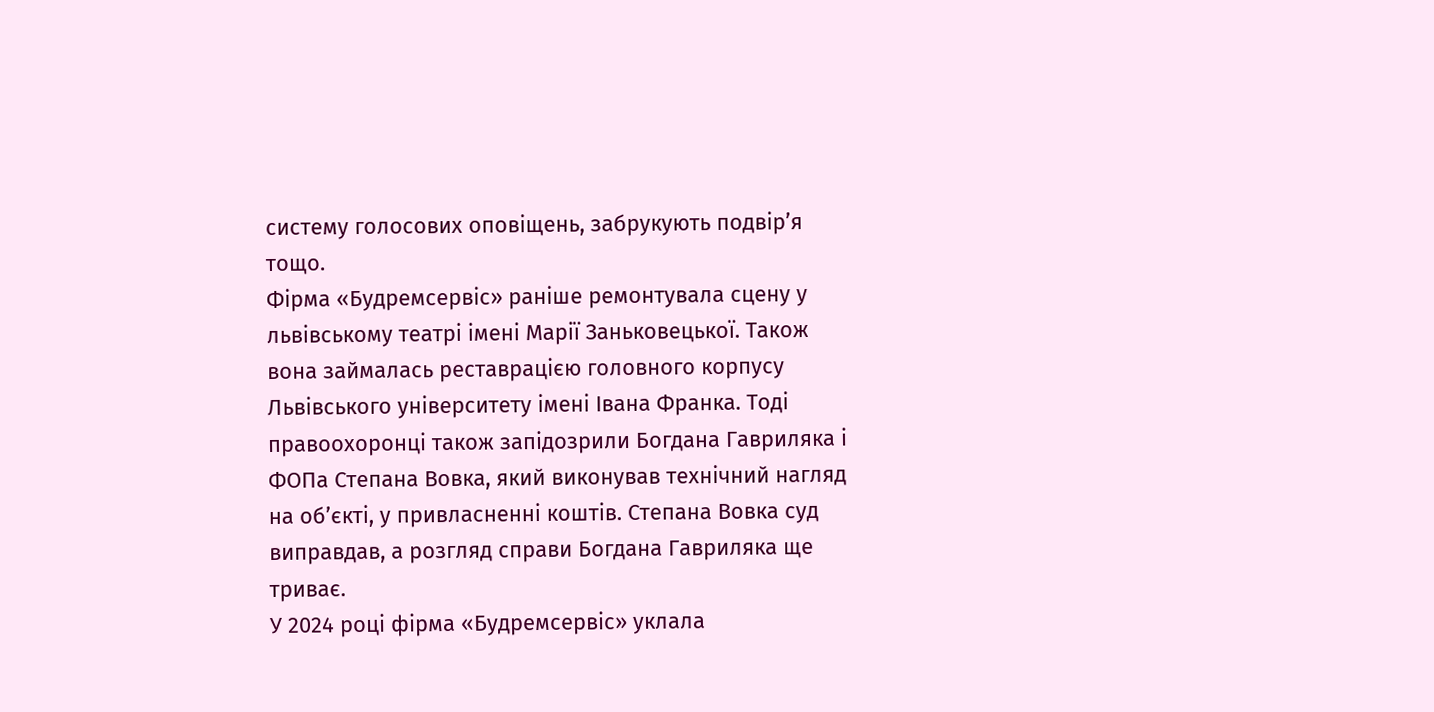систему голосових оповіщень, забрукують подвір’я тощо.
Фірма «Будремсервіс» раніше ремонтувала сцену у львівському театрі імені Марії Заньковецької. Також вона займалась реставрацією головного корпусу Львівського університету імені Івана Франка. Тоді правоохоронці також запідозрили Богдана Гавриляка і ФОПа Степана Вовка, який виконував технічний нагляд на об’єкті, у привласненні коштів. Степана Вовка суд виправдав, а розгляд справи Богдана Гавриляка ще триває.
У 2024 році фірма «Будремсервіс» уклала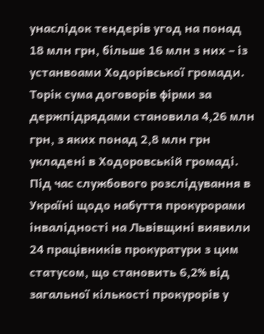унаслідок тендерів угод на понад 18 млн грн, більше 16 млн з них – із устанвоами Ходорівської громади. Торік сума договорів фірми за держпідрядами становила 4,26 млн грн, з яких понад 2,8 млн грн укладені в Ходоровській громаді.
Під час службового розслідування в Україні щодо набуття прокурорами інвалідності на Львівщині виявили 24 працівників прокуратури з цим статусом, що становить 6,2% від загальної кількості прокурорів у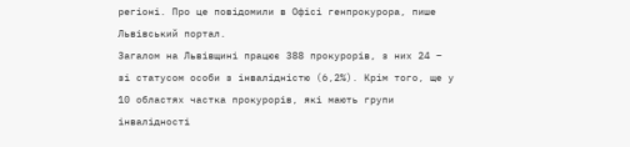регіоні. Про це повідомили в Офісі генпрокурора, пише Львівський портал.
Загалом на Львівщині працює 388 прокурорів, з них 24 – зі статусом особи з інвалідністю (6,2%). Крім того, ще у 10 областях частка прокурорів, які мають групи інвалідності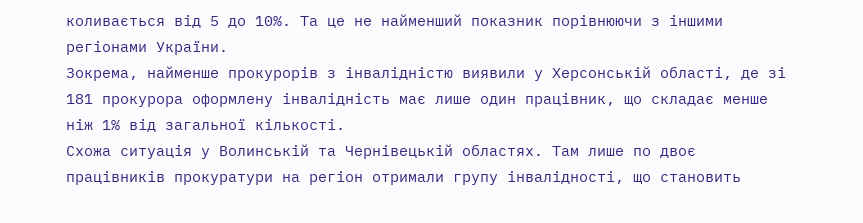коливається від 5 до 10%. Та це не найменший показник порівнюючи з іншими регіонами України.
Зокрема, найменше прокурорів з інвалідністю виявили у Херсонській області, де зі 181 прокурора оформлену інвалідність має лише один працівник, що складає менше ніж 1% від загальної кількості.
Схожа ситуація у Волинській та Чернівецькій областях. Там лише по двоє працівників прокуратури на регіон отримали групу інвалідності, що становить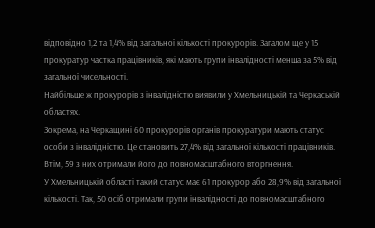відповідно 1,2 та 1,4% від загальної кількості прокурорів. Загалом ще у 15 прокуратур частка працівників, які мають групи інвалідності менша за 5% від загальної чисельності.
Найбільше ж прокурорів з інвалідністю виявили у Хмельницькій та Черкаській областях.
Зокрема, на Черкащині 60 прокурорів органів прокуратури мають статус особи з інвалідністю. Це становить 27,4% від загальної кількості працівників. Втім, 59 з них отримали його до повномасштабного вторгнення.
У Хмельницькій області такий статус має 61 прокурор або 28,9% від загальної кількості. Так, 50 осіб отримали групи інвалідності до повномасштабного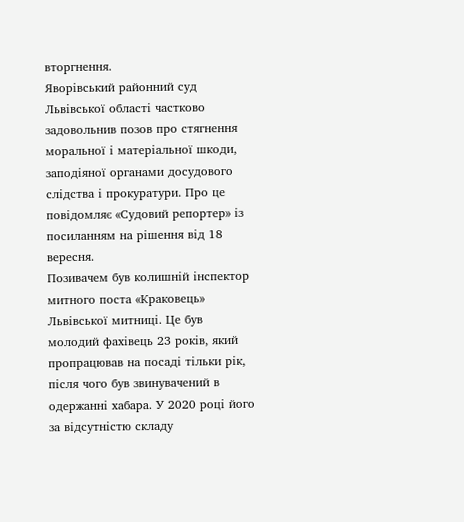вторгнення.
Яворівський районний суд Львівської області частково задовольнив позов про стягнення моральної і матеріальної шкоди, заподіяної органами досудового слідства і прокуратури. Про це повідомляє «Судовий репортер» із посиланням на рішення від 18 вересня.
Позивачем був колишній інспектор митного поста «Краковець» Львівської митниці. Це був молодий фахівець 23 років, який пропрацював на посаді тільки рік, після чого був звинувачений в одержанні хабара. У 2020 році його за відсутністю складу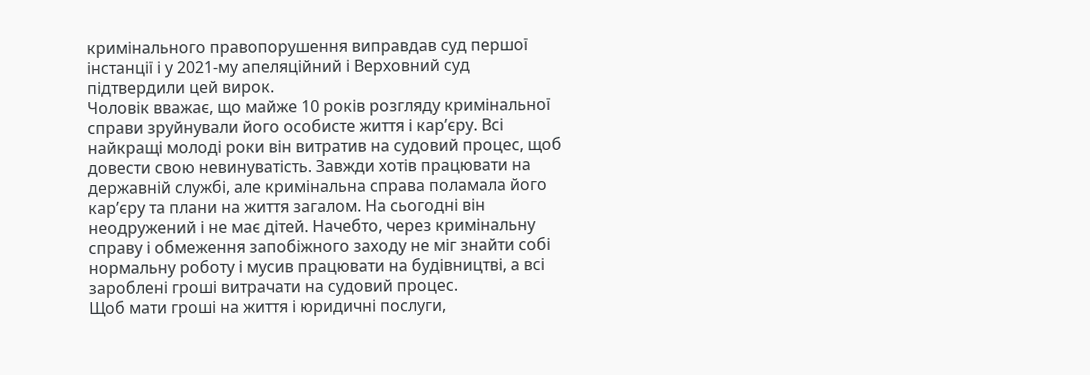кримінального правопорушення виправдав суд першої інстанції і у 2021-му апеляційний і Верховний суд підтвердили цей вирок.
Чоловік вважає, що майже 10 років розгляду кримінальної справи зруйнували його особисте життя і карʼєру. Всі найкращі молоді роки він витратив на судовий процес, щоб довести свою невинуватість. Завжди хотів працювати на державній службі, але кримінальна справа поламала його карʼєру та плани на життя загалом. На сьогодні він неодружений і не має дітей. Начебто, через кримінальну справу і обмеження запобіжного заходу не міг знайти собі нормальну роботу і мусив працювати на будівництві, а всі зароблені гроші витрачати на судовий процес.
Щоб мати гроші на життя і юридичні послуги,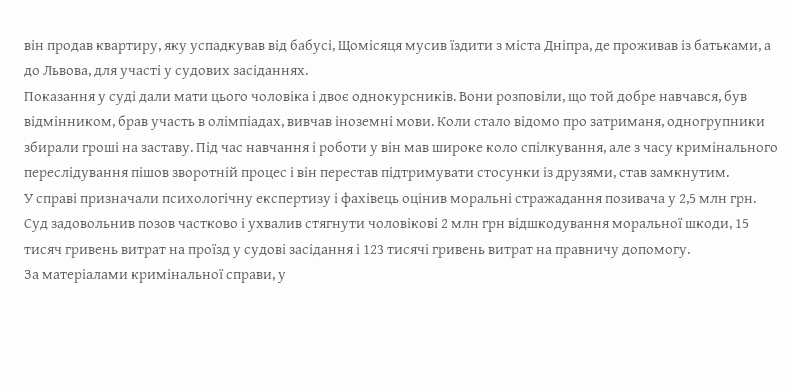він продав квартиру, яку успадкував від бабусі, Щомісяця мусив їздити з міста Дніпра, де проживав із батьками, а до Львова, для участі у судових засіданнях.
Показання у суді дали мати цього чоловіка і двоє однокурсників. Вони розповіли, що той добре навчався, був відмінником, брав участь в олімпіадах, вивчав іноземні мови. Коли стало відомо про затриманя, одногрупники збирали гроші на заставу. Під час навчання і роботи у він мав широке коло спілкування, але з часу кримінального переслідування пішов зворотній процес і він перестав підтримувати стосунки із друзями, став замкнутим.
У справі призначали психологічну експертизу і фахівець оцінив моральні стражадання позивача у 2,5 млн грн.
Суд задовольнив позов частково і ухвалив стягнути чоловікові 2 млн грн відшкодування моральної шкоди, 15 тисяч гривень витрат на проїзд у судові засідання і 123 тисячі гривень витрат на правничу допомогу.
За матеріалами кримінальної справи, у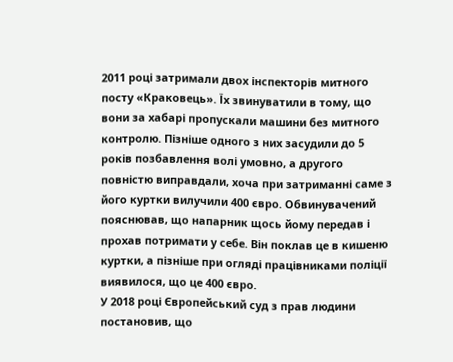2011 році затримали двох інспекторів митного посту «Краковець». Їх звинуватили в тому, що вони за хабарі пропускали машини без митного контролю. Пізніше одного з них засудили до 5 років позбавлення волі умовно, а другого повністю виправдали, хоча при затриманні саме з його куртки вилучили 400 євро. Обвинувачений пояснював, що напарник щось йому передав і прохав потримати у себе. Він поклав це в кишеню куртки, а пізніше при огляді працівниками поліції виявилося, що це 400 євро.
У 2018 році Європейський суд з прав людини постановив, що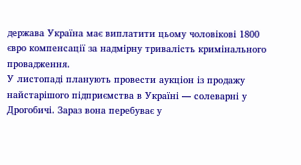держава Україна має виплатити цьому чоловікові 1800 євро компенсації за надмірну тривалість кримінального провадження.
У листопаді планують провести аукціон із продажу найстарішого підприємства в Україні — солеварні у Дрогобичі. Зараз вона перебуває у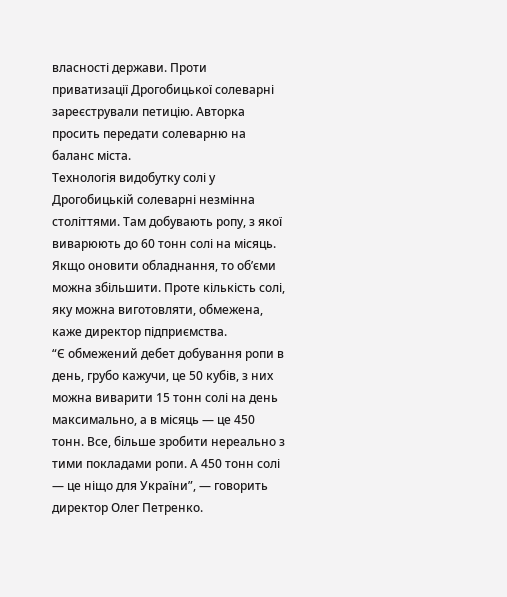власності держави. Проти приватизації Дрогобицької солеварні зареєстрували петицію. Авторка просить передати солеварню на баланс міста.
Технологія видобутку солі у Дрогобицькій солеварні незмінна століттями. Там добувають ропу, з якої виварюють до 60 тонн солі на місяць. Якщо оновити обладнання, то об’єми можна збільшити. Проте кількість солі, яку можна виготовляти, обмежена, каже директор підприємства.
“Є обмежений дебет добування ропи в день, грубо кажучи, це 50 кубів, з них можна виварити 15 тонн солі на день максимально, а в місяць — це 450 тонн. Все, більше зробити нереально з тими покладами ропи. А 450 тонн солі — це ніщо для України”, — говорить директор Олег Петренко.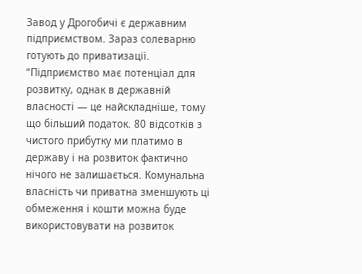Завод у Дрогобичі є державним підприємством. Зараз солеварню готують до приватизації.
“Підприємство має потенціал для розвитку, однак в державній власності — це найскладніше, тому що більший податок. 80 відсотків з чистого прибутку ми платимо в державу і на розвиток фактично нічого не залишається. Комунальна власність чи приватна зменшують ці обмеження і кошти можна буде використовувати на розвиток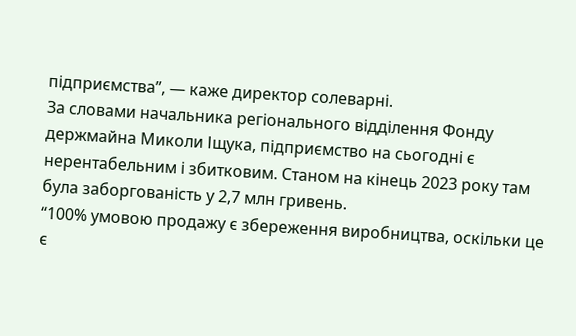підприємства”, — каже директор солеварні.
За словами начальника регіонального відділення Фонду держмайна Миколи Іщука, підприємство на сьогодні є нерентабельним і збитковим. Станом на кінець 2023 року там була заборгованість у 2,7 млн гривень.
“100% умовою продажу є збереження виробництва, оскільки це є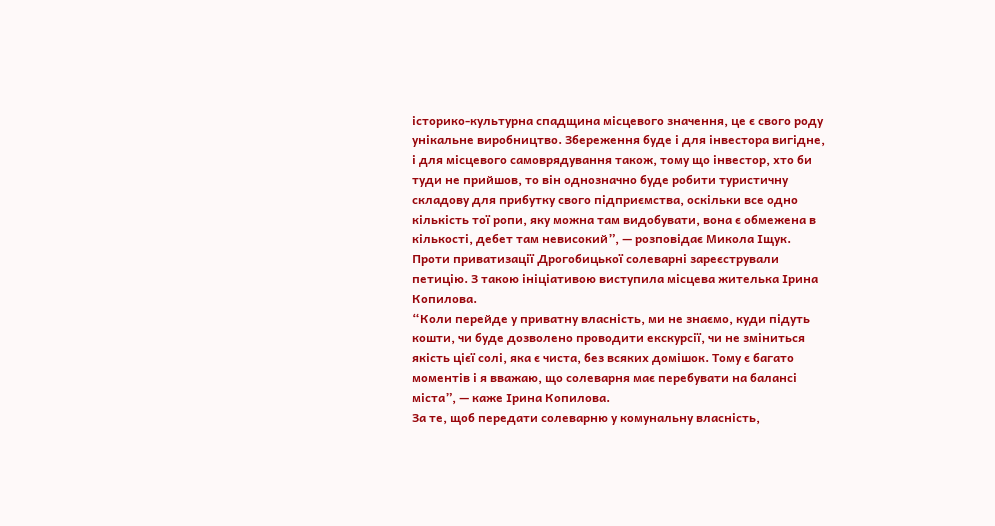історико-культурна спадщина місцевого значення, це є свого роду унікальне виробництво. Збереження буде і для інвестора вигідне, і для місцевого самоврядування також, тому що інвестор, хто би туди не прийшов, то він однозначно буде робити туристичну складову для прибутку свого підприємства, оскільки все одно кількість тої ропи, яку можна там видобувати, вона є обмежена в кількості, дебет там невисокий”, — розповідає Микола Іщук.
Проти приватизації Дрогобицької солеварні зареєстрували петицію. З такою ініціативою виступила місцева жителька Ірина Копилова.
“Коли перейде у приватну власність, ми не знаємо, куди підуть кошти, чи буде дозволено проводити екскурсії, чи не зміниться якість цієї солі, яка є чиста, без всяких домішок. Тому є багато моментів і я вважаю, що солеварня має перебувати на балансі міста”, — каже Ірина Копилова.
За те, щоб передати солеварню у комунальну власність,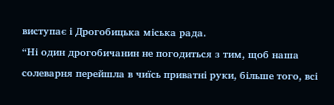виступає і Дрогобицька міська рада.
“Ні один дрогобичанин не погодиться з тим, щоб наша солеварня перейшла в чиїсь приватні руки, більше того, всі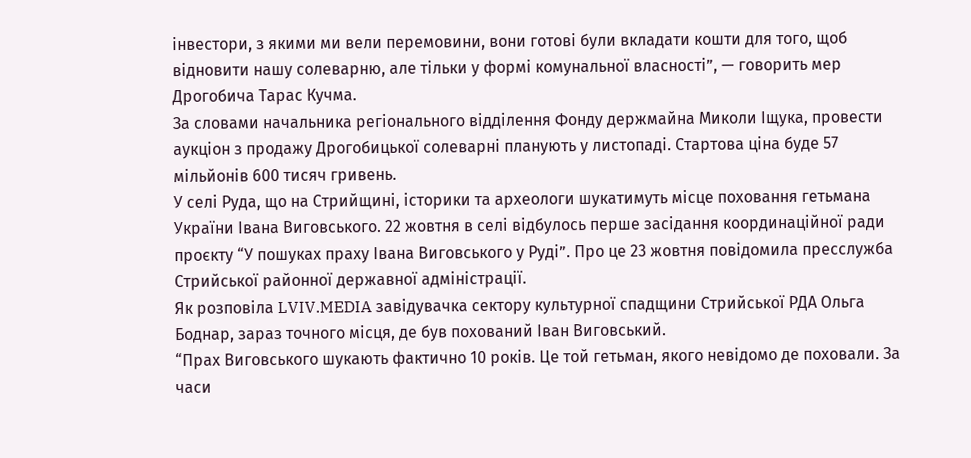інвестори, з якими ми вели перемовини, вони готові були вкладати кошти для того, щоб відновити нашу солеварню, але тільки у формі комунальної власності”, — говорить мер Дрогобича Тарас Кучма.
За словами начальника регіонального відділення Фонду держмайна Миколи Іщука, провести аукціон з продажу Дрогобицької солеварні планують у листопаді. Стартова ціна буде 57 мільйонів 600 тисяч гривень.
У селі Руда, що на Стрийщині, історики та археологи шукатимуть місце поховання гетьмана України Івана Виговського. 22 жовтня в селі відбулось перше засідання координаційної ради проєкту “У пошуках праху Івана Виговського у Руді”. Про це 23 жовтня повідомила пресслужба Стрийської районної державної адміністрації.
Як розповіла LVIV.MEDIA завідувачка сектору культурної спадщини Стрийської РДА Ольга Боднар, зараз точного місця, де був похований Іван Виговський.
“Прах Виговського шукають фактично 10 років. Це той гетьман, якого невідомо де поховали. За часи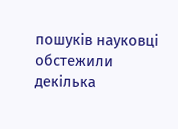пошуків науковці обстежили декілька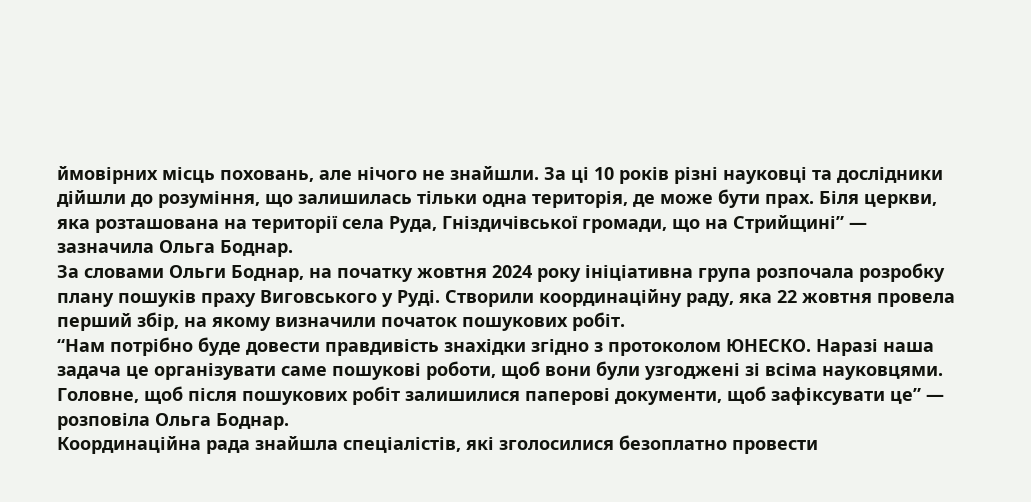ймовірних місць поховань, але нічого не знайшли. За ці 10 років різні науковці та дослідники дійшли до розуміння, що залишилась тільки одна територія, де може бути прах. Біля церкви, яка розташована на території села Руда, Гніздичівської громади, що на Стрийщині” — зазначила Ольга Боднар.
За словами Ольги Боднар, на початку жовтня 2024 року ініціативна група розпочала розробку плану пошуків праху Виговського у Руді. Створили координаційну раду, яка 22 жовтня провела перший збір, на якому визначили початок пошукових робіт.
“Нам потрібно буде довести правдивість знахідки згідно з протоколом ЮНЕСКО. Наразі наша задача це організувати саме пошукові роботи, щоб вони були узгоджені зі всіма науковцями. Головне, щоб після пошукових робіт залишилися паперові документи, щоб зафіксувати це” — розповіла Ольга Боднар.
Координаційна рада знайшла спеціалістів, які зголосилися безоплатно провести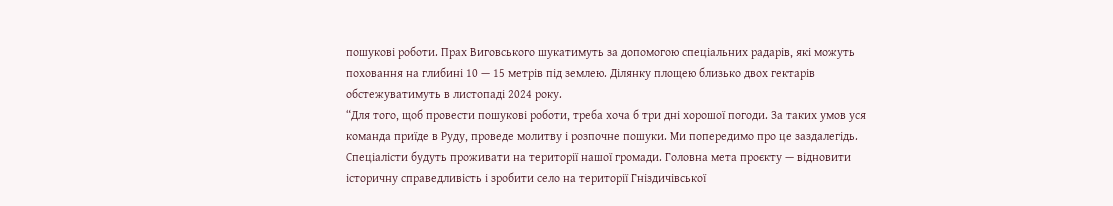пошукові роботи. Прах Виговського шукатимуть за допомогою спеціальних радарів, які можуть поховання на глибині 10 — 15 метрів під землею. Ділянку площею близько двох гектарів обстежуватимуть в листопаді 2024 року.
“Для того, щоб провести пошукові роботи, треба хоча б три дні хорошої погоди. За таких умов уся команда приїде в Руду, проведе молитву і розпочне пошуки. Ми попередимо про це заздалегідь. Спеціалісти будуть проживати на території нашої громади. Головна мета проєкту — відновити історичну справедливість і зробити село на території Гніздичівської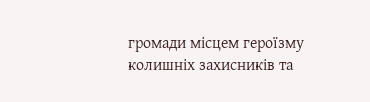громади місцем героїзму колишніх захисників та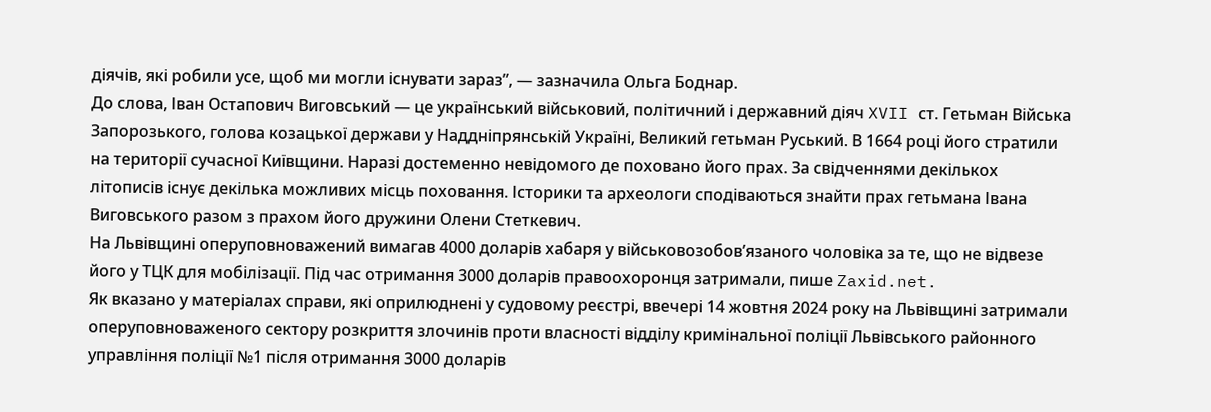діячів, які робили усе, щоб ми могли існувати зараз”, — зазначила Ольга Боднар.
До слова, Іван Остапович Виговський — це український військовий, політичний і державний діяч XVII ст. Гетьман Війська Запорозького, голова козацької держави у Наддніпрянській Україні, Великий гетьман Руський. В 1664 році його стратили на території сучасної Київщини. Наразі достеменно невідомого де поховано його прах. За свідченнями декількох літописів існує декілька можливих місць поховання. Історики та археологи сподіваються знайти прах гетьмана Івана Виговського разом з прахом його дружини Олени Стеткевич.
На Львівщині оперуповноважений вимагав 4000 доларів хабаря у військовозобов’язаного чоловіка за те, що не відвезе його у ТЦК для мобілізації. Під час отримання 3000 доларів правоохоронця затримали, пише Zaxid.net.
Як вказано у матеріалах справи, які оприлюднені у судовому реєстрі, ввечері 14 жовтня 2024 року на Львівщині затримали оперуповноваженого сектору розкриття злочинів проти власності відділу кримінальної поліції Львівського районного управління поліції №1 після отримання 3000 доларів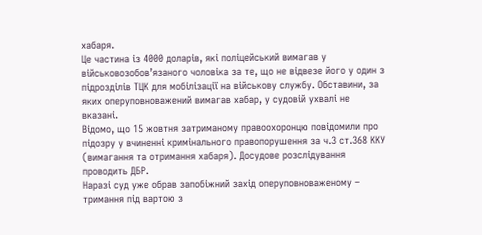хабаря.
Це частина із 4000 доларів, які поліцейський вимагав у військовозобов’язаного чоловіка за те, що не відвезе його у один з підрозділів ТЦК для мобілізації на військову службу. Обставини, за яких оперуповноважений вимагав хабар, у судовій ухвалі не вказані.
Відомо, що 15 жовтня затриманому правоохоронцю повідомили про підозру у вчиненні кримінального правопорушення за ч.3 ст.368 ККУ (вимагання та отримання хабаря). Досудове розслідування проводить ДБР.
Наразі суд уже обрав запобіжний захід оперуповноваженому – тримання під вартою з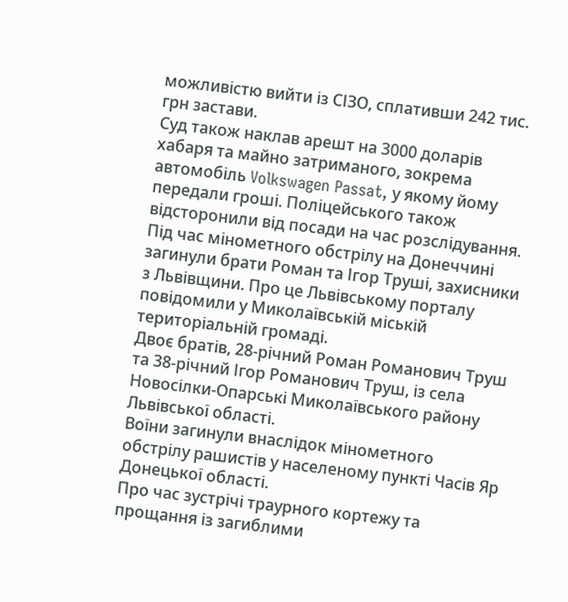можливістю вийти із СІЗО, сплативши 242 тис. грн застави.
Суд також наклав арешт на 3000 доларів хабаря та майно затриманого, зокрема автомобіль Volkswagen Passat, у якому йому передали гроші. Поліцейського також відсторонили від посади на час розслідування.
Під час мінометного обстрілу на Донеччині загинули брати Роман та Ігор Труші, захисники з Львівщини. Про це Львівському порталу повідомили у Миколаївській міській територіальній громаді.
Двоє братів, 28-річний Роман Романович Труш та 38-річний Ігор Романович Труш, із села Новосілки-Опарські Миколаївського району Львівської області.
Воїни загинули внаслідок мінометного обстрілу рашистів у населеному пункті Часів Яр Донецької області.
Про час зустрічі траурного кортежу та прощання із загиблими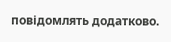повідомлять додатково.